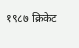१९८७ क्रिकेट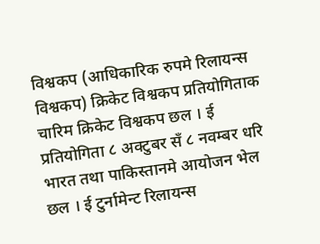विश्वकप (आधिकारिक रुपमे रिलायन्स विश्वकप) क्रिकेट विश्वकप प्रतियोगिताक चारिम क्रिकेट विश्वकप छल । ई प्रतियोगिता ८ अक्टुबर सँ ८ नवम्बर धरि भारत तथा पाकिस्तानमे आयोजन भेल छल । ई टुर्नामेन्ट रिलायन्स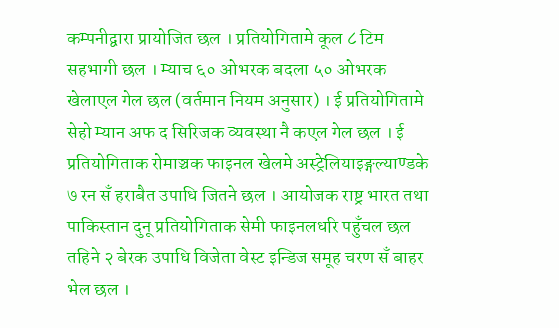कम्पनीद्वारा प्रायोजित छल । प्रतियोगितामे कूल ८ टिम सहभागी छल । म्याच ६० ओभरक बदला ५० ओभरक खेलाएल गेल छल (वर्तमान नियम अनुसार) । ई प्रतियोगितामे सेहो म्यान अफ द सिरिजक व्यवस्था नै कएल गेल छल । ई प्रतियोगिताक रोमाञ्चक फाइनल खेलमे अस्ट्रेलियाइङ्गल्याण्डके ७ रन सँ हराबैत उपाधि जितने छल । आयोजक राष्ट्र भारत तथा पाकिस्तान दुनू प्रतियोगिताक सेमी फाइनलधरि पहुँचल छल तहिने २ बेरक उपाधि विजेता वेस्ट इन्डिज समूह चरण सँ बाहर भेल छल ।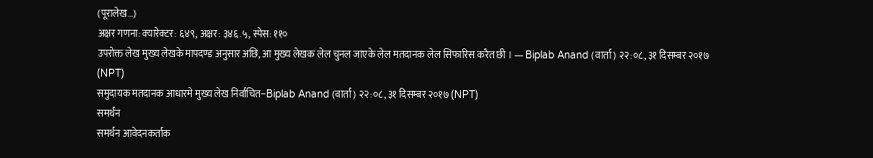(पूरालेख...)
अक्षर गणना: क्यारेक्टर: ६४९, अक्षर: ३४६.५, स्पेस: ११०
उपरोक्त लेख मुख्य लेखके मापदण्ड अनुसार अछि, आ मुख्य लेखक लेल चुनल जाएके लेल मतदानक लेल सिफारिस करैत छी । — Biplab Anand (वार्ता) २२:०८, ३१ दिसम्बर २०१७ (NPT)
समुदायक मतदानक आधारमे मुख्य लेख निर्वाचित--Biplab Anand (वार्ता) २२:०८, ३१ दिसम्बर २०१७ (NPT)
समर्थन
समर्थन आवेदनकर्ताक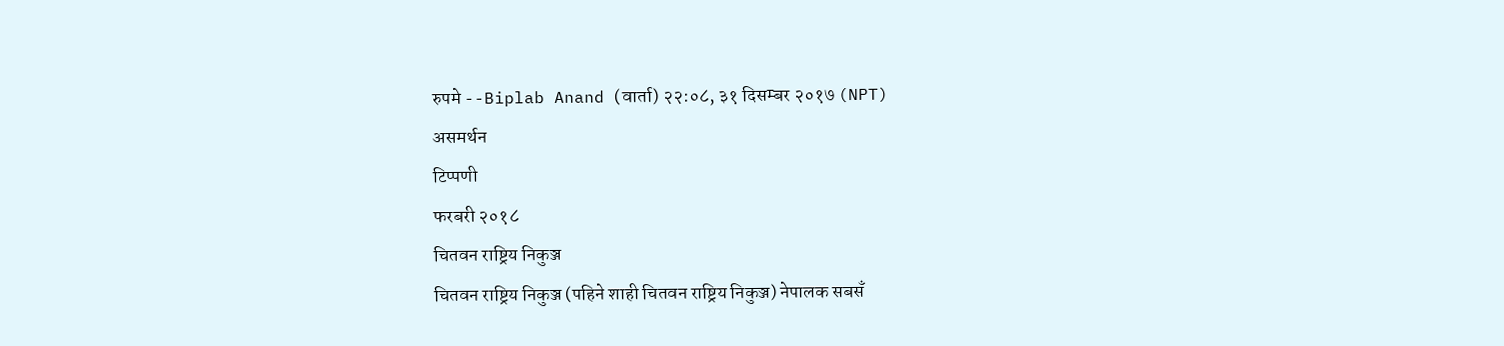रुपमे --Biplab Anand (वार्ता) २२:०८, ३१ दिसम्बर २०१७ (NPT)
असमर्थन
टिप्पणी
फरबरी २०१८
चितवन राष्ट्रिय निकुञ्ज
चितवन राष्ट्रिय निकुञ्ज (पहिने शाही चितवन राष्ट्रिय निकुञ्ज) नेपालक सबसँ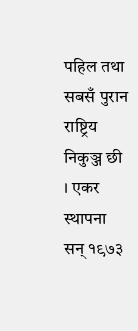पहिल तथा सबसँ पुरान राष्ट्रिय निकुञ्ज छी । एकर स्थापना सन् १९७३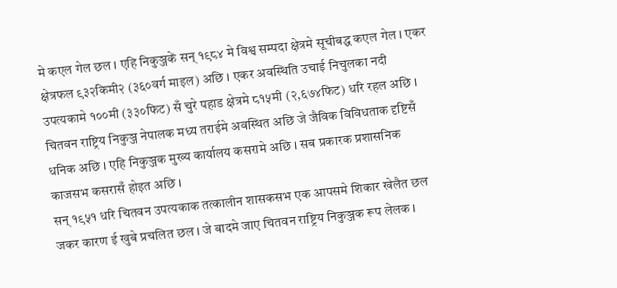मे कएल गेल छल । एहि निकुञ्जकें सन् १९८४ मे विश्व सम्पदा क्षेत्रमे सूचीबद्ध कएल गेल । एकर क्षेत्रफल ९३२किमी२ (३६०वर्ग माइल) अछि । एकर अवस्थिति उचाई निचुलका नदी उपत्यकामे १००मी (३३०फिट) सँ चुरे पहाड क्षेत्रमे ८१५मी (२,६७४फिट) धरि रहल अछि । चितवन राष्ट्रिय निकुञ्ज नेपालक मध्य तराईमे अवस्थित अछि जे जैविक विविधताक दृष्टिसँ धनिक अछि । एहि निकुञ्जक मुख्य कार्यालय कसरामे अछि । सब प्रकारक प्रशासनिक काजसभ कसरासँ होइत अछि ।
सन् १९५१ धरि चितवन उपत्यकाक तत्कालीन शासकसभ एक आपसमे शिकार खेलैत छल जकर कारण ई खुबे प्रचलित छल । जे बादमे जाए चितवन राष्ट्रिय निकुञ्जक रूप लेलक ।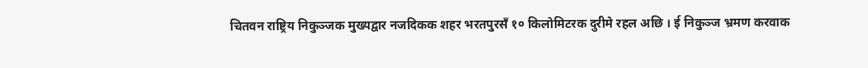चितवन राष्ट्रिय निकुञ्जक मुख्यद्वार नजदिकक शहर भरतपुरसँ १० किलोमिटरक दुरीमे रहल अछि । ई निकुञ्ज भ्रमण करवाक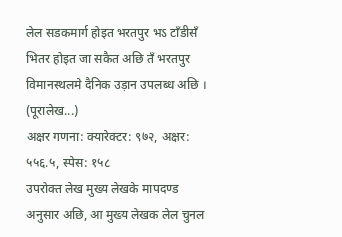लेल सडकमार्ग होइत भरतपुर भऽ टाँडीसँ भितर होइत जा सकैत अछि तँ भरतपुर विमानस्थलमे दैनिक उड़ान उपलब्ध अछि ।
(पूरालेख...)
अक्षर गणना: क्यारेक्टर: ९७२, अक्षर: ५५६.५, स्पेस: १५८
उपरोक्त लेख मुख्य लेखके मापदण्ड अनुसार अछि, आ मुख्य लेखक लेल चुनल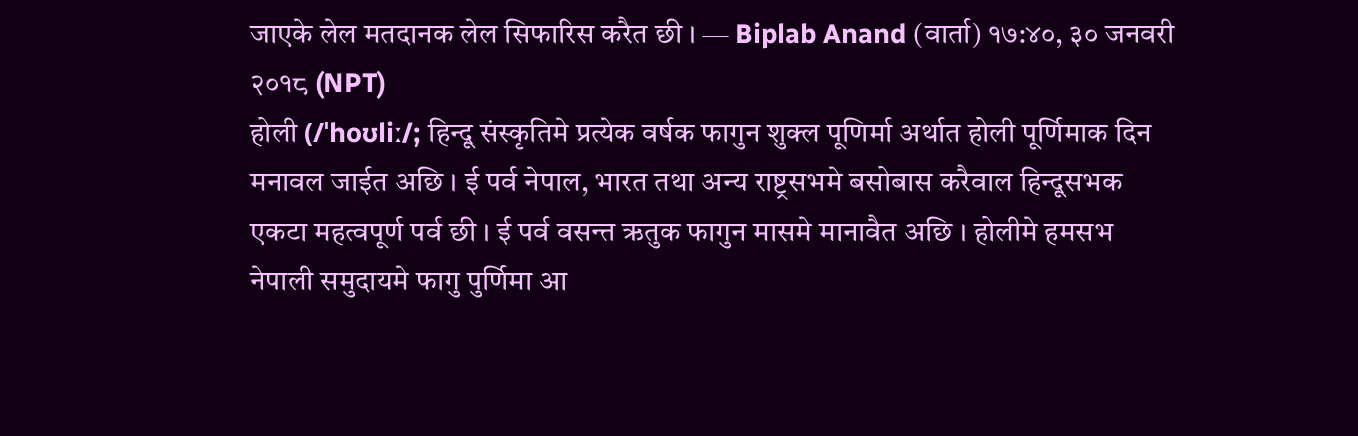जाएके लेल मतदानक लेल सिफारिस करैत छी । — Biplab Anand (वार्ता) १७:४०, ३० जनवरी २०१८ (NPT)
होली (/ˈhoʊliː/; हिन्दू संस्कृतिमे प्रत्येक वर्षक फागुन शुक्ल पूणिर्मा अर्थात होली पूर्णिमाक दिन मनावल जाईत अछि । ई पर्व नेपाल, भारत तथा अन्य राष्ट्रसभमे बसोबास करैवाल हिन्दूसभक एकटा महत्वपूर्ण पर्व छी । ई पर्व वसन्त ऋतुक फागुन मासमे मानावैत अछि । होलीमे हमसभ नेपाली समुदायमे फागु पुर्णिमा आ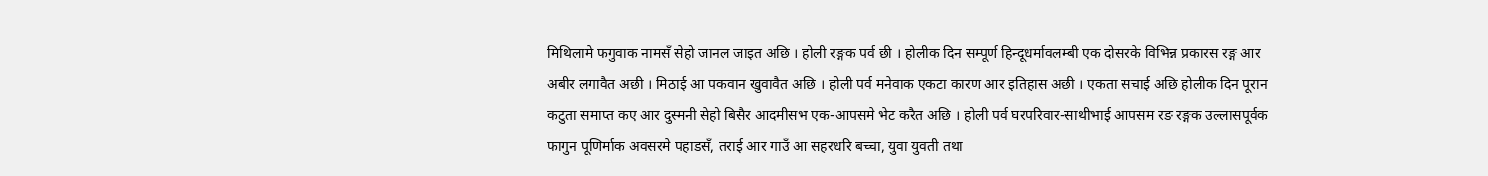मिथिलामे फगुवाक नामसँ सेहो जानल जाइत अछि । होली रङ्गक पर्व छी । होलीक दिन सम्पूर्ण हिन्दूधर्मावलम्बी एक दोसरके विभिन्न प्रकारस रङ्ग आर अबीर लगावैत अछी । मिठाई आ पकवान खुवावैत अछि । होली पर्व मनेवाक एकटा कारण आर इतिहास अछी । एकता सचाई अछि होलीक दिन पूरान कटुता समाप्त कए आर दुस्मनी सेहो बिसैर आदमीसभ एक-आपसमे भेट करैत अछि । होली पर्व घरपरिवार-साथीभाई आपसम रङ रङ्गक उल्लासपूर्वक फागुन पूणिर्माक अवसरमे पहाडसँ, तराई आर गाउँ आ सहरधरि बच्चा, युवा युवती तथा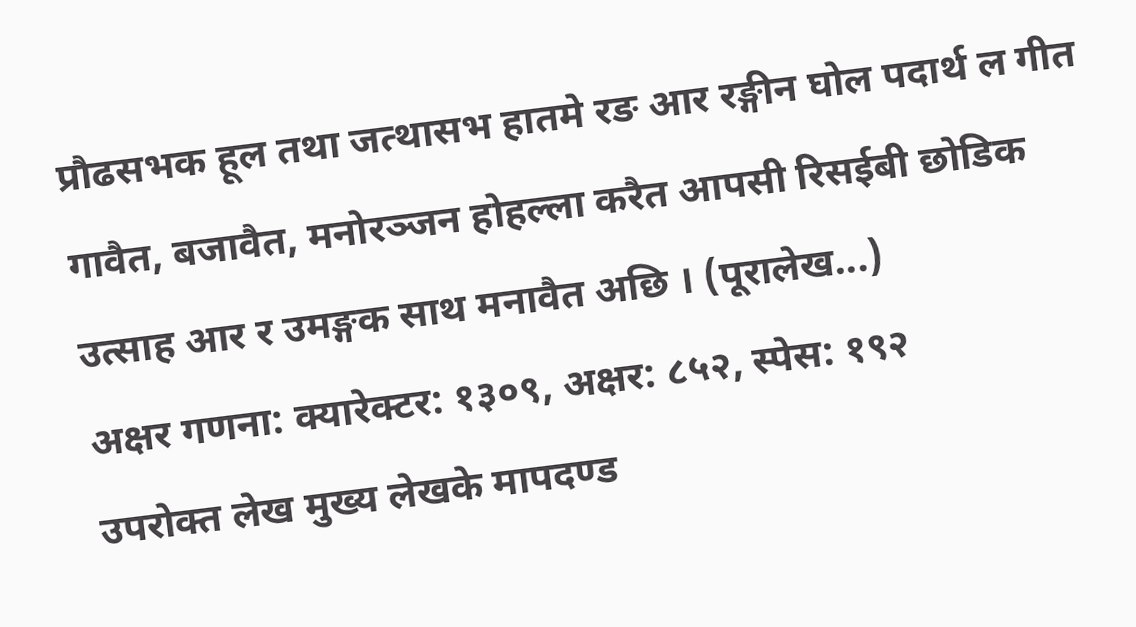प्रौढसभक हूल तथा जत्थासभ हातमे रङ आर रङ्गीन घोल पदार्थ ल गीत गावैत, बजावैत, मनोरञ्जन होहल्ला करैत आपसी रिसईबी छोडिक उत्साह आर र उमङ्गक साथ मनावैत अछि । (पूरालेख...)
अक्षर गणना: क्यारेक्टर: १३०९, अक्षर: ८५२, स्पेस: १९२
उपरोक्त लेख मुख्य लेखके मापदण्ड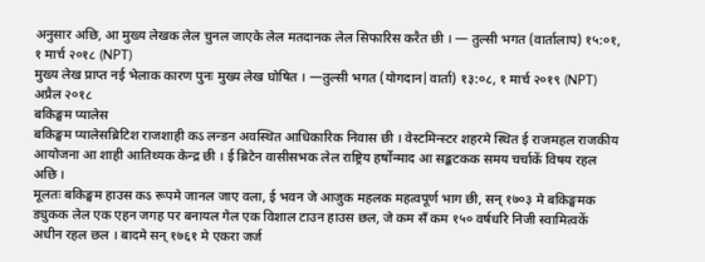अनुसार अछि, आ मुख्य लेखक लेल चुनल जाएके लेल मतदानक लेल सिफारिस करैत छी । — तुल्सी भगत (वार्तालाप) १५:०१, १ मार्च २०१८ (NPT)
मुख्य लेख प्राप्त नई भेलाक कारण पुनः मुख्य लेख घोषित । —तुल्सी भगत (योगदान|वार्ता) १३:०८, १ मार्च २०१९ (NPT)
अप्रैल २०१८
बकिङ्घम प्यालेस
बकिङ्घम प्यालेसब्रिटिश राजशाही कऽ लन्डन अवस्थित आधिकारिक निवास छी । वेस्टमिन्स्टर शहरमे स्थित ई राजमहल राजकीय आयोजना आ शाही आतिथ्यक केन्द्र छी । ई ब्रिटेन वासीसभक लेल राष्ट्रिय हर्षोन्माद आ सङ्कटकक समय चर्चाकें विषय रहल अछि ।
मूलतः बकिङ्घम हाउस कऽ रूपमे जानल जाए वला, ई भवन जे आजुक महलक महत्वपूर्ण भाग छी, सन् १७०३ मे बकिङ्घमक ड्युकक लेल एक एहन जगह पर बनायल गेल एक विशाल टाउन हाउस छल, जे कम सँ कम १५० वर्षधरि निजी स्वामित्वकें अधीन रहल छल । बादमे सन् १७६१ मे एकरा जर्ज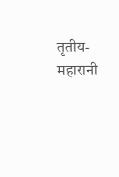तृतीय- महारानी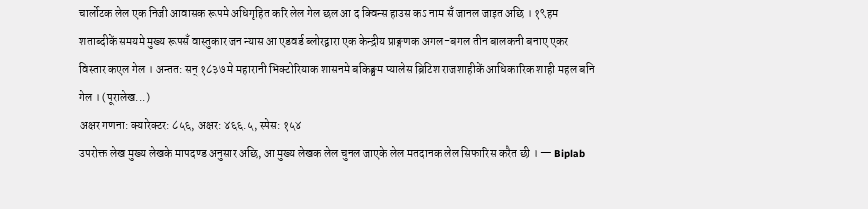चार्लोटक लेल एक निजी आवासक रूपमे अधिगृहित करि लेल गेल छल आ द क्विन्स हाउस कऽ नाम सँ जानल जाइत अछि । १९हम शताब्दीकें समयमे मुख्य रूपसँ वास्तुकार जन न्यास आ एडवर्ड ब्लोरद्वारा एक केन्द्रीय प्राङ्गणक अगल-बगल तीन बालकनी बनाए एकर विस्तार कएल गेल । अन्तत: सन् १८३७ मे महारानी भिक्टोरियाक शासनमे बकिङ्घम प्यालेस ब्रिटिश राजशाहीकें आधिकारिक शाही महल बनि गेल । (पूरालेख...)
अक्षर गणना: क्यारेक्टर: ८५६, अक्षर: ४६६.५, स्पेस: १५४
उपरोक्त लेख मुख्य लेखके मापदण्ड अनुसार अछि, आ मुख्य लेखक लेल चुनल जाएके लेल मतदानक लेल सिफारिस करैत छी । — Biplab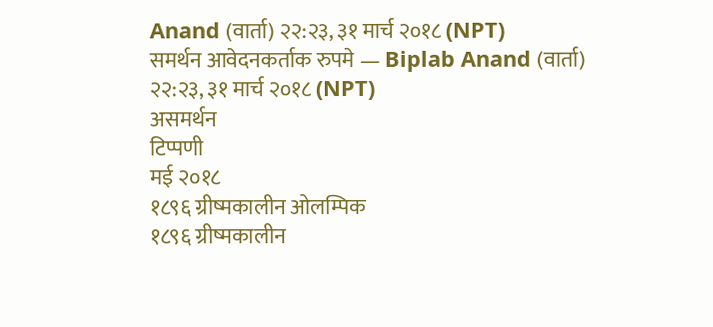Anand (वार्ता) २२:२३, ३१ मार्च २०१८ (NPT)
समर्थन आवेदनकर्ताक रुपमे — Biplab Anand (वार्ता) २२:२३, ३१ मार्च २०१८ (NPT)
असमर्थन
टिप्पणी
मई २०१८
१८९६ ग्रीष्मकालीन ओलम्पिक
१८९६ ग्रीष्मकालीन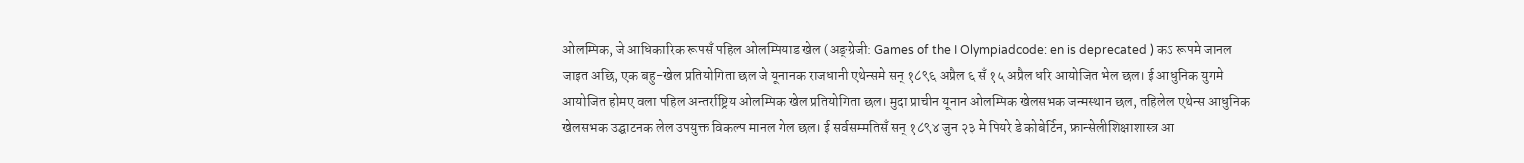ओलम्पिक, जे आधिकारिक रूपसँ पहिल ओलम्पियाड खेल (अङ्ग्रेजी: Games of the I Olympiadcode: en is deprecated ) कऽ रूपमे जानल जाइत अछि, एक बहु-खेल प्रतियोगिता छल जे यूनानक राजधानी एथेन्समे सन् १८९६ अप्रैल ६ सँ १५ अप्रैल धरि आयोजित भेल छल। ई आधुनिक युगमे आयोजित होमए वला पहिल अन्तर्राष्ट्रिय ओलम्पिक खेल प्रतियोगिता छल। मुदा प्राचीन यूनान ओलम्पिक खेलसभक जन्मस्थान छल, तहिलेल एथेन्स आधुनिक खेलसभक उद्घाटनक लेल उपयुक्त विकल्प मानल गेल छल। ई सर्वसम्मतिसँ सन् १८९४ जुन २३ मे पियरे डे कोबेर्टिन, फ्रान्सेलीशिक्षाशास्त्र आ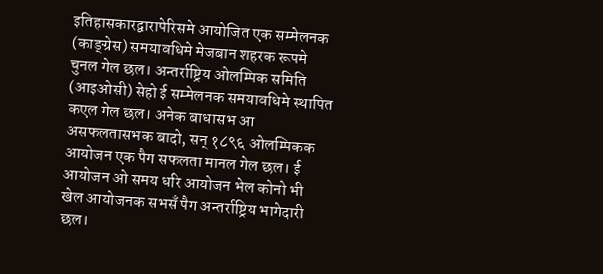इतिहासकारद्वारापेरिसमे आयोजित एक सम्मेलनक (काङ्ग्रेस) समयावधिमे मेजबान शहरक रूपमे चुनल गेल छल। अन्तर्राष्ट्रिय ओलम्पिक समिति (आइओसी) सेहो ई सम्मेलनक समयावधिमे स्थापित कएल गेल छल। अनेक बाधासभ आ असफलतासभक बादो, सन् १८९६ ओलम्पिकक आयोजन एक पैग सफलता मानल गेल छल। ई आयोजन ओ समय धरि आयोजन भेल कोनो भी खेल आयोजनक सभसँ पैग अन्तर्राष्ट्रिय भागेदारी छल।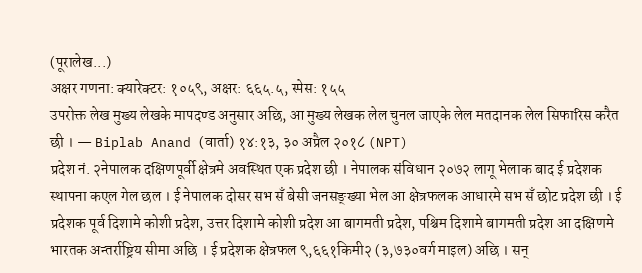(पूरालेख...)
अक्षर गणना: क्यारेक्टर: १०५९, अक्षर: ६६५.५, स्पेस: १५५
उपरोक्त लेख मुख्य लेखके मापदण्ड अनुसार अछि, आ मुख्य लेखक लेल चुनल जाएके लेल मतदानक लेल सिफारिस करैत छी । — Biplab Anand (वार्ता) १४:१३, ३० अप्रैल २०१८ (NPT)
प्रदेश नं. २नेपालक दक्षिणपूर्वी क्षेत्रमे अवस्थित एक प्रदेश छी । नेपालक संविधान २०७२ लागू भेलाक बाद ई प्रदेशक स्थापना कएल गेल छल । ई नेपालक दोसर सभ सँ बेसी जनसङ्ख्या भेल आ क्षेत्रफलक आधारमे सभ सँ छोट प्रदेश छी । ई प्रदेशक पूर्व दिशामे कोशी प्रदेश, उत्तर दिशामे कोशी प्रदेश आ बागमती प्रदेश, पश्चिम दिशामे बागमती प्रदेश आ दक्षिणमे भारतक अन्तर्राष्ट्रिय सीमा अछि । ई प्रदेशक क्षेत्रफल ९,६६१किमी२ (३,७३०वर्ग माइल) अछि । सन्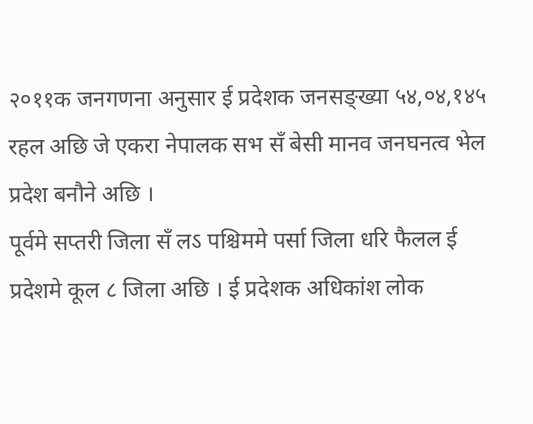२०११क जनगणना अनुसार ई प्रदेशक जनसङ्ख्या ५४,०४,१४५ रहल अछि जे एकरा नेपालक सभ सँ बेसी मानव जनघनत्व भेल प्रदेश बनौने अछि ।
पूर्वमे सप्तरी जिला सँ लऽ पश्चिममे पर्सा जिला धरि फैलल ई प्रदेशमे कूल ८ जिला अछि । ई प्रदेशक अधिकांश लोक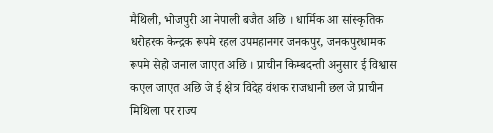मैथिली, भोजपुरी आ नेपाली बजैत अछि । धार्मिक आ सांस्कृतिक धरोहरक केन्द्रक रूपमे रहल उपमहानगर जनकपुर, जनकपुरधामक रूपमे सेहो जनाल जाएत अछि । प्राचीन किम्बदन्ती अनुसार ई विश्वास कएल जाएत अछि जे ई क्षेत्र विदेह वंशक राजधानी छल जे प्राचीन मिथिला पर राज्य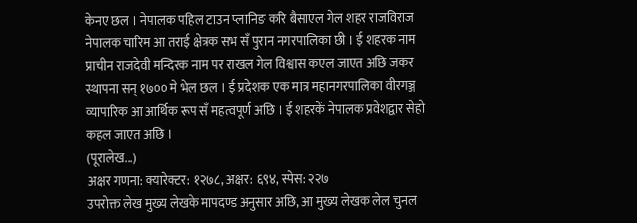केनए छल । नेपालक पहिल टाउन प्लानिङ करि बैसाएल गेल शहर राजविराज नेपालक चारिम आ तराई क्षेत्रक सभ सँ पुरान नगरपालिका छी । ई शहरक नाम प्राचीन राजदेवी मन्दिरक नाम पर राखल गेल विश्वास कएल जाएत अछि जकर स्थापना सन् १७०० मे भेल छल । ई प्रदेशक एक मात्र महानगरपालिका वीरगञ्ज व्यापारिक आ आर्थिक रूप सँ महत्वपूर्ण अछि । ई शहरकें नेपालक प्रवेशद्वार सेहो कहल जाएत अछि ।
(पूरालेख...)
अक्षर गणना: क्यारेक्टर: १२७८, अक्षर: ६९४, स्पेस: २२७
उपरोक्त लेख मुख्य लेखके मापदण्ड अनुसार अछि, आ मुख्य लेखक लेल चुनल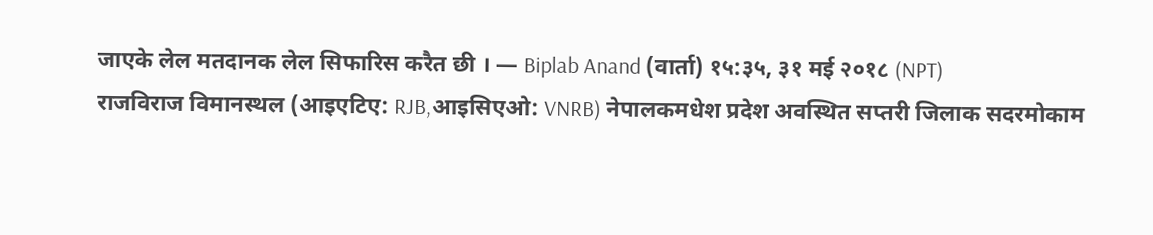जाएके लेल मतदानक लेल सिफारिस करैत छी । — Biplab Anand (वार्ता) १५:३५, ३१ मई २०१८ (NPT)
राजविराज विमानस्थल (आइएटिए: RJB,आइसिएओ: VNRB) नेपालकमधेश प्रदेश अवस्थित सप्तरी जिलाक सदरमोकाम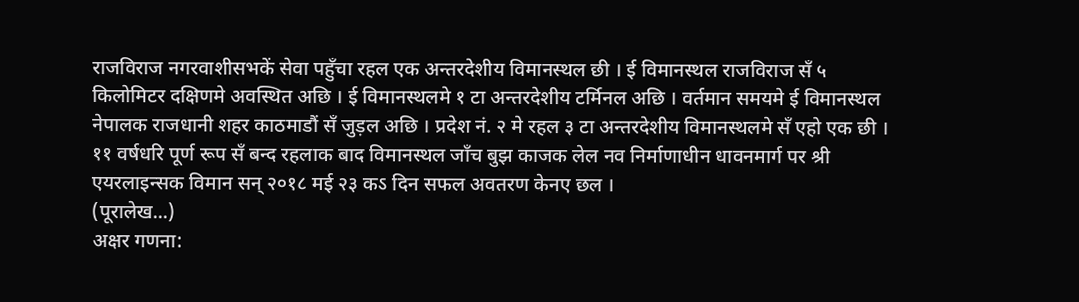राजविराज नगरवाशीसभकें सेवा पहुँचा रहल एक अन्तरदेशीय विमानस्थल छी । ई विमानस्थल राजविराज सँ ५ किलोमिटर दक्षिणमे अवस्थित अछि । ई विमानस्थलमे १ टा अन्तरदेशीय टर्मिनल अछि । वर्तमान समयमे ई विमानस्थल नेपालक राजधानी शहर काठमाडौं सँ जुड़ल अछि । प्रदेश नं. २ मे रहल ३ टा अन्तरदेशीय विमानस्थलमे सँ एहो एक छी ।
११ वर्षधरि पूर्ण रूप सँ बन्द रहलाक बाद विमानस्थल जाँच बुझ काजक लेल नव निर्माणाधीन धावनमार्ग पर श्री एयरलाइन्सक विमान सन् २०१८ मई २३ कऽ दिन सफल अवतरण केनए छल ।
(पूरालेख...)
अक्षर गणना: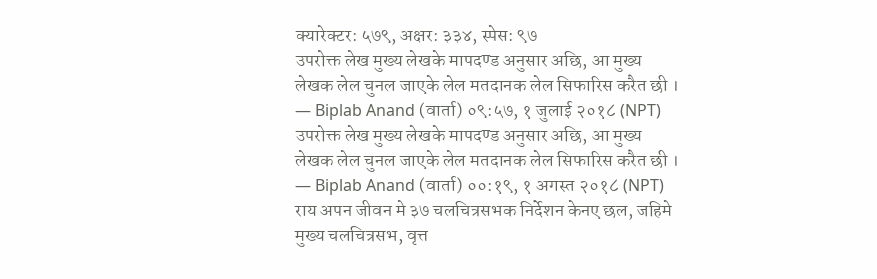क्यारेक्टर: ५७९, अक्षर: ३३४, स्पेस: ९७
उपरोक्त लेख मुख्य लेखके मापदण्ड अनुसार अछि, आ मुख्य लेखक लेल चुनल जाएके लेल मतदानक लेल सिफारिस करैत छी । — Biplab Anand (वार्ता) ०९:५७, १ जुलाई २०१८ (NPT)
उपरोक्त लेख मुख्य लेखके मापदण्ड अनुसार अछि, आ मुख्य लेखक लेल चुनल जाएके लेल मतदानक लेल सिफारिस करैत छी । — Biplab Anand (वार्ता) ००:१९, १ अगस्त २०१८ (NPT)
राय अपन जीवन मे ३७ चलचित्रसभक निर्देशन केनए छल, जहिमे मुख्य चलचित्रसभ, वृत्त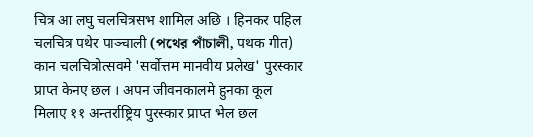चित्र आ लघु चलचित्रसभ शामिल अछि । हिनकर पहिल चलचित्र पथेर पाञ्चाली (পথের পাঁচালী, पथक गीत) कान चलचित्रोत्सवमे 'सर्वोत्तम मानवीय प्रलेख' पुरस्कार प्राप्त केनए छल । अपन जीवनकालमे हुनका कूल मिलाए ११ अन्तर्राष्ट्रिय पुरस्कार प्राप्त भेल छल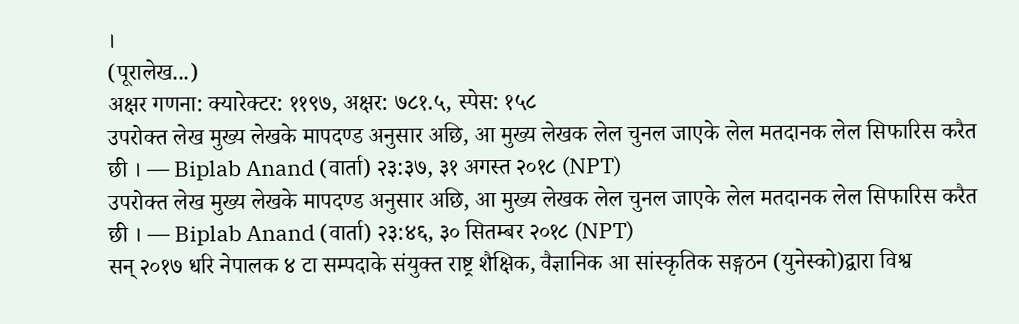।
(पूरालेख...)
अक्षर गणना: क्यारेक्टर: ११९७, अक्षर: ७८१.५, स्पेस: १५८
उपरोक्त लेख मुख्य लेखके मापदण्ड अनुसार अछि, आ मुख्य लेखक लेल चुनल जाएके लेल मतदानक लेल सिफारिस करैत छी । — Biplab Anand (वार्ता) २३:३७, ३१ अगस्त २०१८ (NPT)
उपरोक्त लेख मुख्य लेखके मापदण्ड अनुसार अछि, आ मुख्य लेखक लेल चुनल जाएके लेल मतदानक लेल सिफारिस करैत छी । — Biplab Anand (वार्ता) २३:४६, ३० सितम्बर २०१८ (NPT)
सन् २०१७ धरि नेपालक ४ टा सम्पदाके संयुक्त राष्ट्र शैक्षिक, वैज्ञानिक आ सांस्कृतिक सङ्गठन (युनेस्को)द्वारा विश्व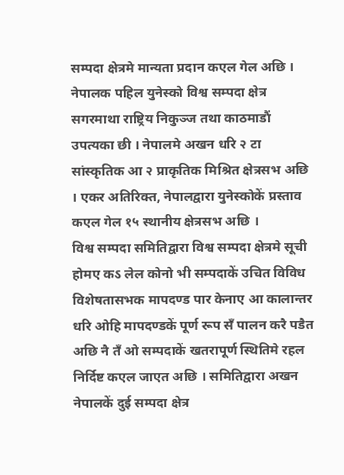सम्पदा क्षेत्रमे मान्यता प्रदान कएल गेल अछि । नेपालक पहिल युनेस्को विश्व सम्पदा क्षेत्र सगरमाथा राष्ट्रिय निकुञ्ज तथा काठमाडौं उपत्यका छी । नेपालमे अखन धरि २ टा सांस्कृतिक आ २ प्राकृतिक मिश्रित क्षेत्रसभ अछि । एकर अतिरिक्त, नेपालद्वारा युनेस्कोकें प्रस्ताव कएल गेल १५ स्थानीय क्षेत्रसभ अछि ।
विश्व सम्पदा समितिद्वारा विश्व सम्पदा क्षेत्रमे सूची होमए कऽ लेल कोनो भी सम्पदाकें उचित विविध विशेषतासभक मापदण्ड पार केनाए आ कालान्तर धरि ओहि मापदण्डकें पूर्ण रूप सँ पालन करै पडैत अछि नै तँ ओ सम्पदाकें खतरापूर्ण स्थितिमे रहल निर्दिष्ट कएल जाएत अछि । समितिद्वारा अखन नेपालकें दुई सम्पदा क्षेत्र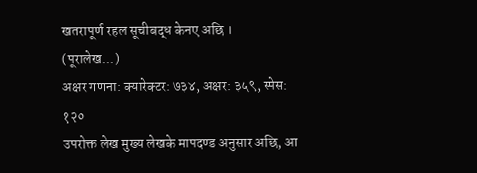खतरापूर्ण रहल सूचीबद्ध केनए अछि ।
(पूरालेख...)
अक्षर गणना: क्यारेक्टर: ७३४, अक्षर: ३५९, स्पेस: १२०
उपरोक्त लेख मुख्य लेखके मापदण्ड अनुसार अछि, आ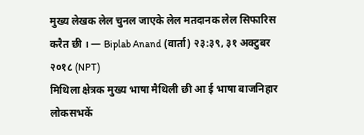मुख्य लेखक लेल चुनल जाएके लेल मतदानक लेल सिफारिस करैत छी । — Biplab Anand (वार्ता) २३:३९, ३१ अक्टुबर २०१८ (NPT)
मिथिला क्षेत्रक मुख्य भाषा मैथिली छी आ ई भाषा बाजनिहार लोकसभकें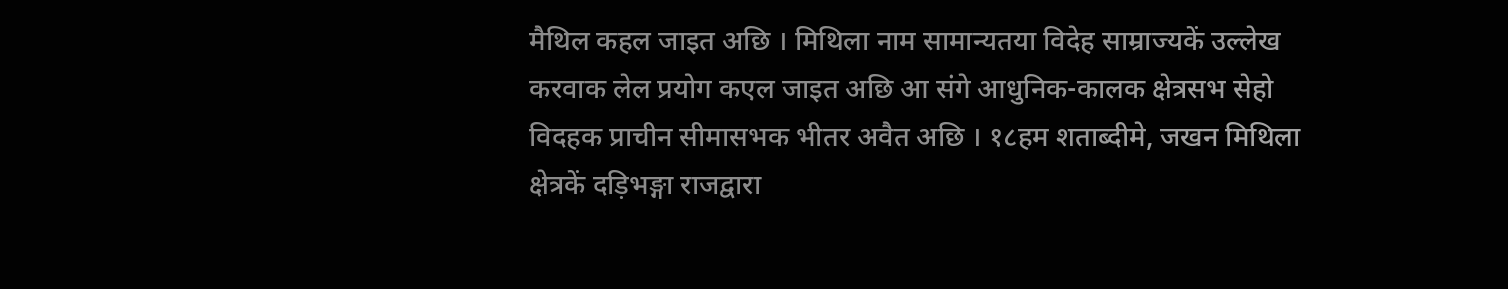मैथिल कहल जाइत अछि । मिथिला नाम सामान्यतया विदेह साम्राज्यकें उल्लेख करवाक लेल प्रयोग कएल जाइत अछि आ संगे आधुनिक-कालक क्षेत्रसभ सेहो विदहक प्राचीन सीमासभक भीतर अवैत अछि । १८हम शताब्दीमे, जखन मिथिला क्षेत्रकें दड़िभङ्गा राजद्वारा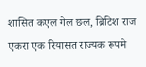शासित कएल गेल छल, ब्रिटिश राज एकरा एक रियासत राज्यक रूपमे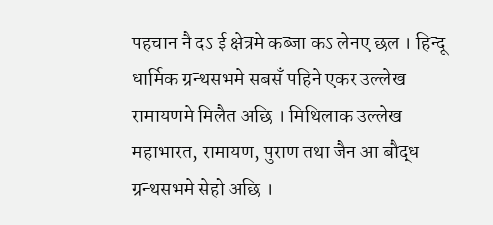पहचान नै दऽ ई क्षेत्रमे कब्जा कऽ लेनए छल । हिन्दू धार्मिक ग्रन्थसभमे सबसँ पहिने एकर उल्लेख रामायणमे मिलैत अछि । मिथिलाक उल्लेख महाभारत, रामायण, पुराण तथा जैन आ बौद्ध ग्रन्थसभमे सेहो अछि ।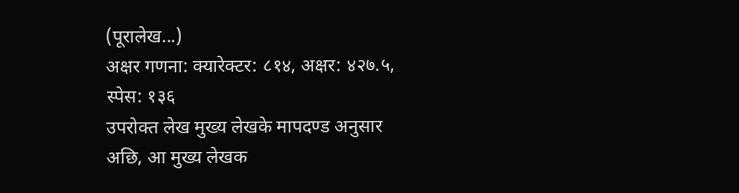(पूरालेख...)
अक्षर गणना: क्यारेक्टर: ८१४, अक्षर: ४२७.५, स्पेस: १३६
उपरोक्त लेख मुख्य लेखके मापदण्ड अनुसार अछि, आ मुख्य लेखक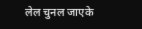लेल चुनल जाएके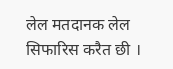लेल मतदानक लेल सिफारिस करैत छी ।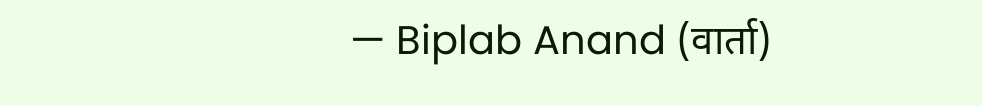— Biplab Anand (वार्ता)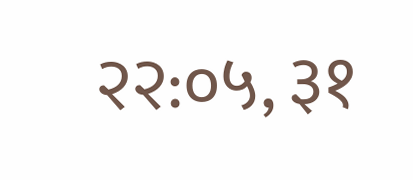२२:०५, ३१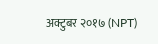अक्टुबर २०१७ (NPT)